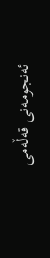ئه‌نجومه‌نی قه‌ڵه‌می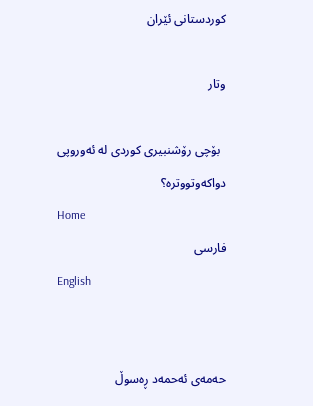کوردستانی ئێران

وتار

  بۆچی رۆشنبیری‌ كوردی له‌ ئه‌وروپی‌ دواكه‌وتووتره‌؟
Home
فارسی
English


حه‌مه‌ی‌ ئه‌حمه‌د ڕه‌سوڵ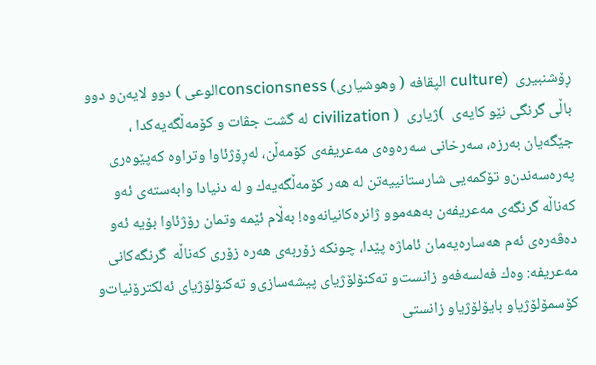ڕۆشنبیری  (culture الپقافه‌ ( وهوشیاری) conscionsnessالوعی‌ ) دوو لایه‌ن‌و دوو باڵی‌ گرنگی‌ نێو كایه‌ی‌  )ژیاری  ( civilization له‌ گشت جڤات و كۆمه‌ڵگه‌یه‌كدا ، جێگه‌یان به‌رزه‌، سه‌رخانی‌ سه‌ره‌وه‌ی‌ مه‌عریفه‌ی‌ كۆمه‌ڵن، له‌ڕۆژئاوا وتراوه‌ كه‌پێوه‌ری‌ په‌ره‌سه‌ندن‌و تۆكمه‌یی‌ شارستانییه‌تن له‌ هه‌ر كۆمه‌ڵگه‌یه‌ك و له‌ دنیادا وابه‌سته‌ی‌ ئه‌و كه‌ناڵه‌ گرنگه‌ی‌ مه‌عریفه‌ن به‌هه‌موو ژانره‌كانیانه‌وه‌! به‌ڵام ئێمه‌ وتمان رۆژئاوا بۆیه‌ ئه‌و ده‌ڤه‌ره‌ی‌ ئه‌م هه‌ساره‌یه‌مان ئاماژه‌ پێدا، چونكه‌ زۆربه‌ی‌ هه‌ره‌ زۆری‌ كه‌ناڵه‌  گرنگه‌كانی‌ مه‌عریفه‌: وه‌ك فه‌لسه‌فه‌و زانست‌و ته‌كنۆلۆژیای‌ پیشه‌سازی‌‌و ته‌كنۆلۆژیای‌ ئه‌لكترۆنیات‌و كۆسمۆلۆژیاو بایۆلۆژیاو زانستی‌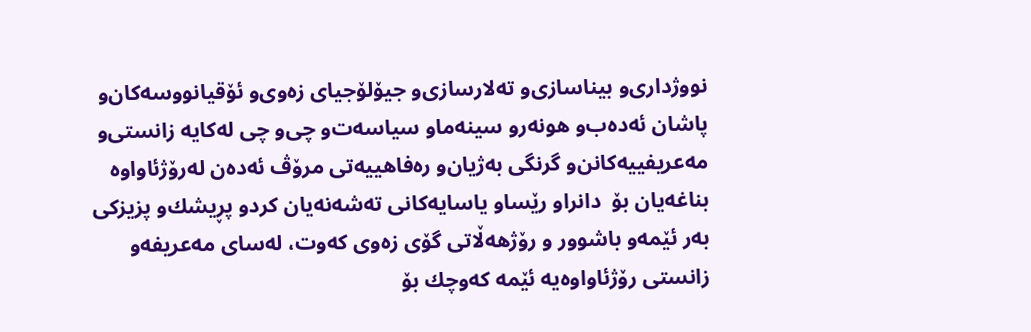نووژداری‌‌و بیناسازی‌‌و ته‌لارسازی‌‌و جیۆلۆجیای‌ زه‌وی‌‌و ئۆقیانووسه‌كان‌و پاشان ئه‌ده‌ب‌و هونه‌رو سینه‌ماو سیاسه‌ت‌و چی‌‌و چی‌ له‌كایه‌ زانستی‌‌و مه‌عریفییه‌كانن‌و گرنگی‌ به‌ژیان‌و ره‌فاهییه‌تی‌ مرۆڤ ئه‌ده‌ن له‌رۆژئاواوه‌ بناغه‌یان بۆ  دانراو رێساو یاسایه‌كانی‌ ته‌شه‌نه‌یان كردو پڕیشك‌و پزیزكی‌ به‌ر ئێمه‌و باشوور و رۆژهه‌ڵاتی‌ گۆی‌ زه‌وی‌ كه‌وت، له‌سای‌ مه‌عریفه‌و زانستی‌ رۆژئاواوه‌یه‌ ئێمه‌ كه‌وچك بۆ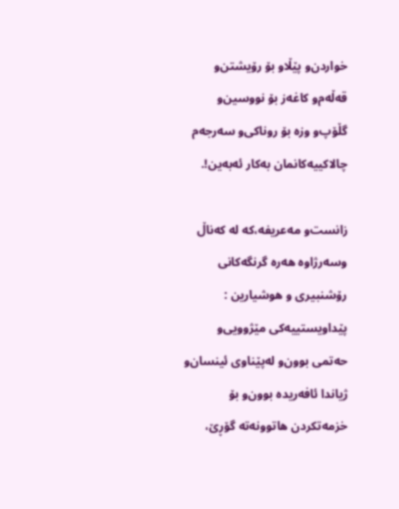خواردن‌و پێڵاو بۆ رۆیشتن‌و قه‌ڵه‌م‌و كاغه‌ز بۆ نووسین‌و گڵۆپ‌و وزه‌ بۆ روناكی‌‌و سه‌رجه‌م چالاكییه‌كانمان به‌كار ئه‌به‌ین!.

زانست‌و مه‌عریفه‌،كه‌ له‌ كه‌ناڵ وسه‌رژاوه‌ هه‌ره‌ گرنگه‌كانی رۆشنبیری و هوشیارین : پێداویستییه‌كی‌ مێژوویی‌‌و حه‌تمی‌ بوون‌و له‌پێناوی‌ ئینسان‌و ژیاندا ئافه‌ریده‌ بوون‌و بۆ خزمه‌تكردن هاتوونه‌ته‌ گۆڕێ‌،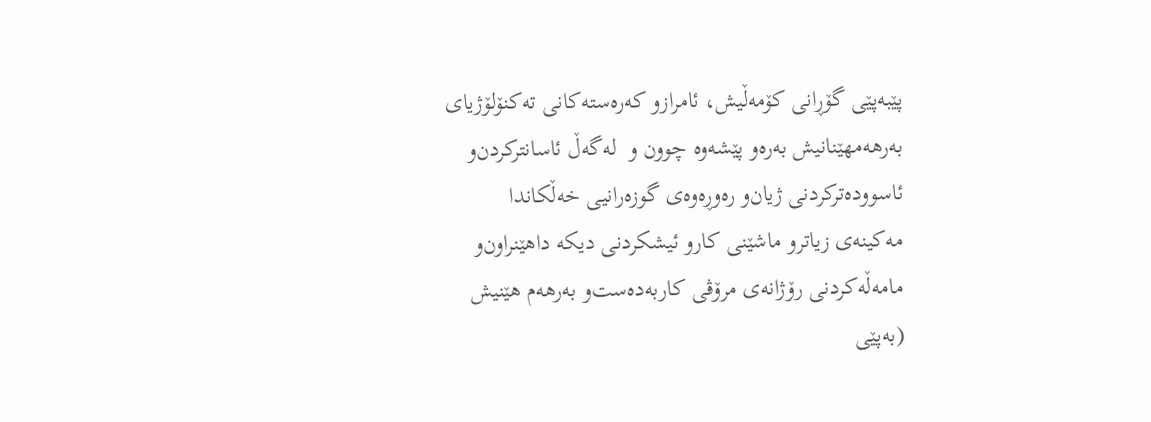پێبه‌پێی‌ گۆڕانی‌ كۆمه‌ڵیش، ئامرازو كه‌ره‌سته‌كانی‌ ته‌كنۆلۆژیای‌ به‌رهه‌مهێنانیش به‌ره‌و پێشه‌وه‌ چوون و  له‌گه‌ڵ ئاسانتركردن‌و ئاسووده‌تركردنی‌ ژیان‌و ره‌وڕه‌وه‌ی‌ گوزه‌رانیی‌ خه‌ڵكاندا مه‌كینه‌ی‌ زیاترو ماشێنی‌ كارو ئیشكردنی‌ دیكه‌ داهێنراون‌و مامه‌ڵه‌كردنی‌ رۆژانه‌ی‌ مرۆڤی‌ كاربه‌ده‌ست‌و به‌رهه‌م هێنیش (به‌پێی‌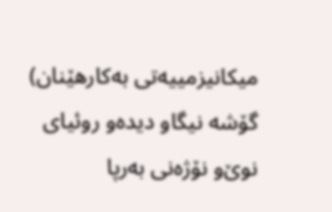میكانیزمییه‌تی‌ به‌كارهێنان) گۆشه‌ نیگاو دیده‌و روئیای‌ نوێ‌‌و نۆژه‌نی‌ به‌رپا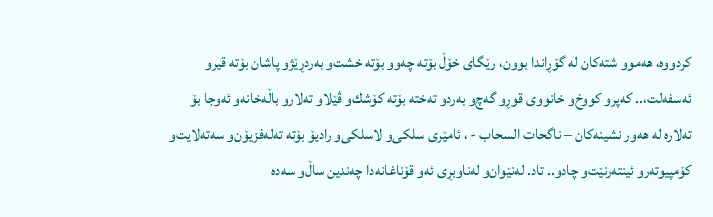كردووه‌، هه‌موو شته‌كان له‌ گۆڕاندا بوون، رێگای‌ خۆڵ بۆته‌ چه‌وو بۆته‌ خشت‌و به‌ردڕێژو پاشان بۆته‌ قیرو ئه‌سفه‌لت،.. كه‌پرو كووخ‌و خانووی‌ قوڕو گه‌چ‌و به‌ردو ته‌خته‌ بۆته‌ كۆشك‌و ڤێلاو ته‌لارو باڵه‌خانه‌و ئه‌وجا بۆ ته‌لاره‌ له‌ هه‌ور نشینه‌كان – ناگحات السحاب - ، ئامێری‌ سلكی‌‌و لاسلكی‌‌و رادیۆ بۆته‌ ته‌له‌فزیۆن‌و سه‌ته‌لایت‌و كۆمپیوته‌رو ئینته‌رنێت‌و چادو.. تاد. له‌نێوان‌و له‌ناوبڕی‌ ئه‌و قۆناغانه‌دا چه‌ندین ساڵ‌و سه‌ده‌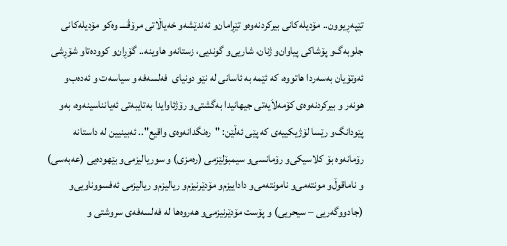تێپه‌ڕیوون.. مۆدیله‌كانی‌ بیركردنه‌وه‌و تێڕامان‌و ئه‌ندێشه‌و خه‌یاڵاتی‌ مرۆڤــــ وه‌كو مۆدیله‌كانی‌ جلوبه‌گ‌و پۆشاكی‌ پیاوان‌و ژنان، شاریی‌‌و گوندیی‌، زستانه‌و هاوینه‌.. گۆڕان‌و كووده‌تاو شۆڕشی‌ ئه‌وتۆیان به‌سه‌ردا هاتووه‌، كه‌ ئێمه‌ به‌ ئاسانی‌ له‌ نێو دونیای‌  فه‌لسه‌فه‌ و سیاسه‌ت و ئه‌ده‌ب‌و هونه‌ر و بیركردنه‌وه‌ی كۆمه‌لاَیه‌تی جیهانیدا به‌گشتی‌‌و رۆژئاوایدا به‌تایبه‌تی‌ ئه‌یانناسینه‌وه‌، به‌و پێودانگ‌و رێسا لۆژیكییه‌ی‌ كه‌ پێی‌ ئه‌ڵێن: "ره‌نگدانه‌وه‌ی‌ واقیع".. ئه‌بینیین له‌ داستانه‌ رۆمانه‌وه‌ بۆ كلاسیكی‌‌و رۆمانسی‌‌و سیمبۆلێزمی‌ (ره‌مزی‌) و سوریالیزمی‌‌و بێهوده‌یی‌ (عه‌به‌سی‌) و ناماقوڵ‌و مونته‌می‌‌و نامونته‌می‌‌و داداییزم‌و مۆدێرنیزم‌و ریالیزم‌و ریالیزمی‌ ئه‌فسووناویی‌‌و (جادووگه‌ریی‌ – سیحریی‌) و پۆست مۆدێرنیزمی‌‌و هه‌روه‌ها له‌ فه‌لسه‌فه‌ی سروشتی و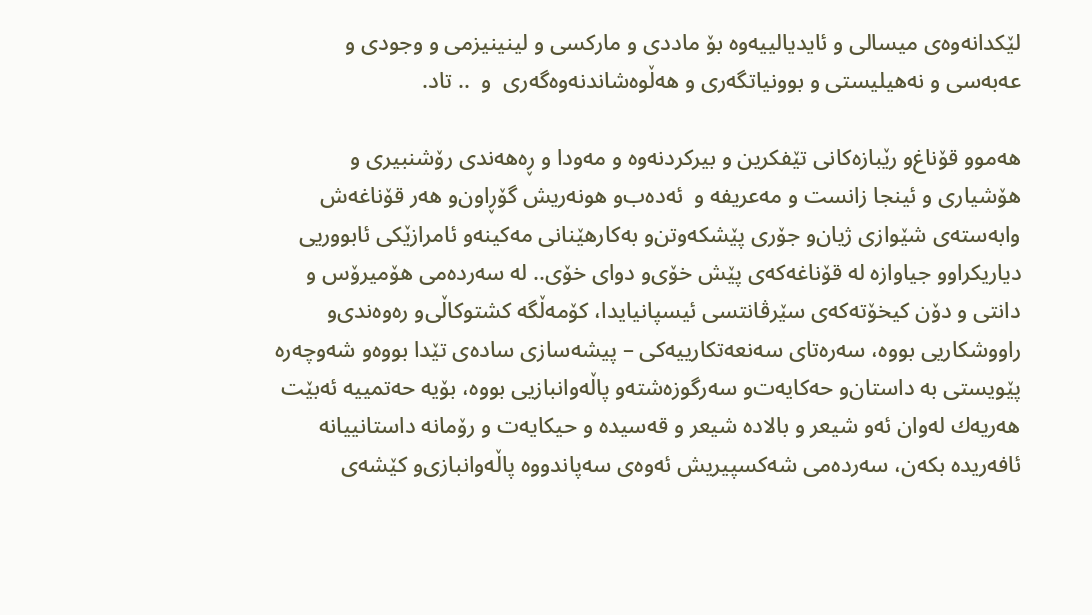لێكدانه‌وه‌ی میسالی و ئایدیالییه‌وه‌ بۆ ماددی و ماركسی و لینینیزمی و وجودی و عه‌به‌سی و نه‌هیلیستی و بوونیاتگه‌ری و هه‌ڵوه‌شاندنه‌وه‌گه‌ری  و  .. تاد.

هه‌موو قۆناغ‌و رێبازه‌كانی‌ تێفكرین و بیركردنه‌وه‌ و مه‌ودا و ڕه‌هه‌ندی رۆشنبیری و هۆشیاری و ئینجا زانست و مه‌عریفه‌ و  ئه‌ده‌ب‌و هونه‌ریش گۆڕاون‌و هه‌ر قۆناغه‌ش وابه‌سته‌ی‌ شێوازی‌ ژیان‌و جۆری‌ پێشكه‌وتن‌و به‌كارهێنانی‌ مه‌كینه‌و ئامرازێكی‌ ئابووریی‌ دیاریكراوو جیاوازه‌ له‌ قۆناغه‌كه‌ی‌ پێش خۆی‌‌و دوای‌ خۆی‌.. له‌ سه‌رده‌می‌ هۆمیرۆس و دانتی و دۆن كیخۆته‌كه‌ی‌ سێرڤانتسی‌ ئیسپانیایدا، كۆمه‌ڵگه‌ كشتوكاڵی‌‌و ره‌وه‌ندی‌‌و راووشكاریی‌ بووه‌، سه‌ره‌تای‌ سه‌نعه‌تكارییه‌كی‌ – پیشه‌سازی‌ ساده‌ی‌ تێدا بووه‌و شه‌وچه‌ره‌ پێویستی‌ به‌ داستان‌و حه‌كایه‌ت‌و سه‌رگوزه‌شته‌و پاڵه‌وانبازیی‌ بووه‌، بۆیه‌ حه‌تمییه‌ ئه‌بێت هه‌ریه‌ك له‌وان ئه‌و شیعر و بالاده‌ شیعر و قه‌سیده‌ و حیكایه‌ت و رۆمانه‌ داستانییانه‌ ئافه‌ریده‌ بكه‌ن، سه‌رده‌می‌ شه‌كسپیریش ئه‌وه‌ی‌ سه‌پاندووه‌ پاڵه‌وانبازی‌‌و كێشه‌ی‌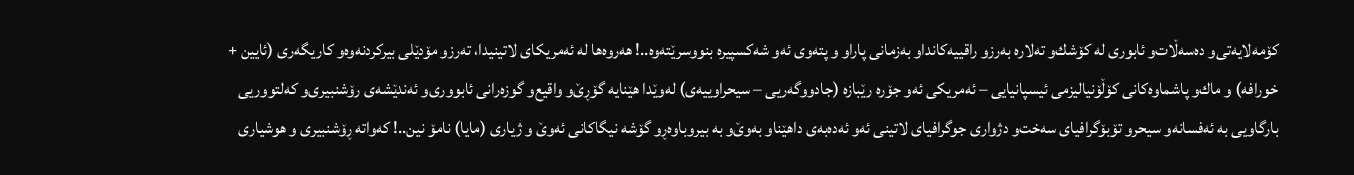كۆمه‌لایه‌تی‌‌و ده‌سه‌ڵات‌و ئابوری‌ له‌ كۆشك‌و ته‌لاره‌ به‌رزو راقییه‌كانداو به‌زمانی‌ پاراو و پته‌وی‌ ئه‌و شه‌كسپیره‌ بنووسرێته‌وه‌..! هه‌روه‌ها له‌ ئه‌مریكای‌ لاتینیدا، ته‌رزو مۆدێلی‌ بیركردنه‌وه‌و كاریگه‌ری‌ (ئایین + خورافه‌) و ماك‌و پاشماوه‌كانی‌ كۆڵۆنیالیزمی‌ ئیسپانیایی‌ – ئه‌مریكی‌ ئه‌و جۆره‌ رێبازه‌ (جادووگه‌ریی‌ – سیحراوییه‌ی‌) له‌وێدا هێنایه‌ گۆڕێ‌‌و واقیع‌و گوزه‌رانی‌ ئابووری‌‌و ئه‌ندێشه‌ی‌ رۆشنبیری‌‌و كه‌لتووریی‌ بارگاویی‌ به‌ ئه‌فسانه‌و سیحرو تۆبۆگرافیای‌ سه‌خت‌و دژواری‌ جوگرافیای‌ لاتینی‌ ئه‌و ئه‌ده‌به‌ی‌ داهێناو به‌وێ‌‌و به‌ بیروباوه‌ڕو گۆشه‌ نیگاكانی‌ ئه‌وێ ‌و ژیاری‌ (مایا) نامۆ نین..! كه‌واته‌ ڕۆشنبیری و هوشیاری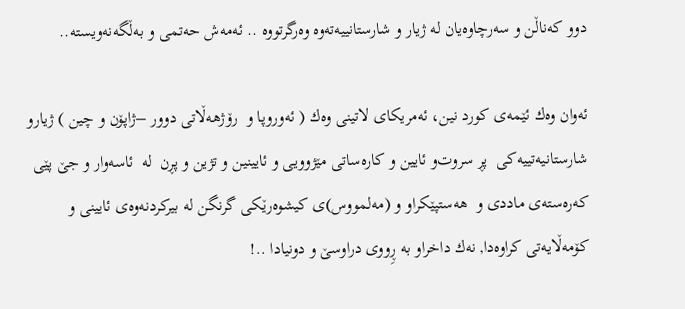دوو كه‌ناڵن و سه‌رچاوه‌یان له‌ ژیار و شارستانییه‌ته‌وه‌ وه‌رگرتووه‌ .. ئه‌مه‌ش حه‌تمی و به‌ڵگه‌نه‌ویسته‌..

ئه‌وان وه‌ك ئێمه‌ی كورد نین، ئه‌مریكای‌ لاتینی‌ وه‌ك ( ئه‌وروپا و  رۆژهه‌ڵاتی دوور –ژاپۆن و چین ) ژیارو شارستانیه‌تییه‌كی  پڕ سروت‌و ئایین ‌و كاره‌ساتی مێژوویی و ئایینین و تژین و پڕن  له‌  ئاسه‌وار و جێ پێی كه‌ره‌سته‌ی ماددی و  هه‌ستپێكراو و (مه‌لمووس)ی كیشوه‌رێكی‌ گرنگن له‌ بیركردنه‌وه‌ی ئایینی و كۆمه‌ڵایه‌تی كراوه‌دا, نه‌ك داخراو به‌ ڕِووی دراوسێ و دونیادا ..!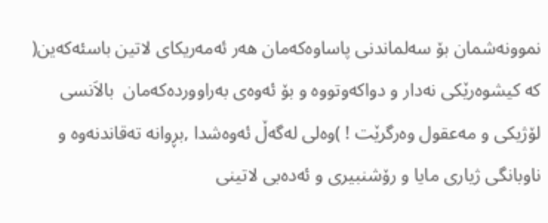نموونه‌شمان بۆ سه‌لماندنی پاساوه‌كه‌مان هه‌ر ئه‌مه‌ریكای لاتین باسئه‌كه‌ین( كه‌ كیشوه‌رێكی نه‌دار و دواكه‌وتووه‌ و بۆ ئه‌وه‌ی به‌راوورده‌كه‌مان  بالاَنسی لۆژیكی و مه‌عقول وه‌رگرێت ! )وه‌لی له‌گه‌ڵ ئه‌وه‌شدا ,بڕوانه‌ ته‌قاندنه‌وه‌ و ناوبانگی ژیاری مایا و رۆشنبیری و ئه‌ده‌بی لاتینی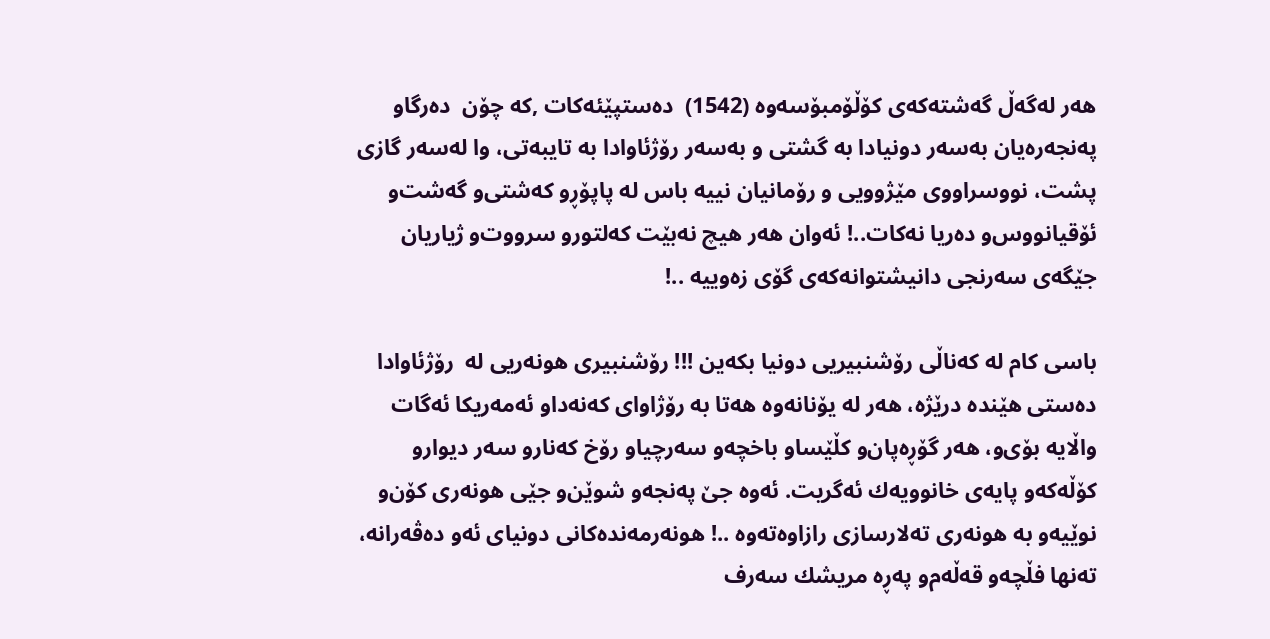هه‌ر له‌گه‌ڵ گه‌شته‌كه‌ی‌ كۆڵۆمبۆسه‌وه‌ (1542)  ده‌ستپێئه‌كات ,كه‌ چۆن  ده‌رگاو په‌نجه‌ره‌یان به‌سه‌ر دونیادا به‌ گشتی‌ و به‌سه‌ر رۆژئاوادا به‌ تایبه‌تی‌، وا له‌سه‌ر گازی‌ پشت، نووسراووی مێژوویی و رۆمانیان نییه‌ باس له‌ پاپۆڕو كه‌شتی‌‌و گه‌شت‌و ئۆقیانووس‌و ده‌ریا نه‌كات..! ئه‌وان هه‌ر هیچ نه‌بێت كه‌لتورو سرووت‌و ژیاریان جێگه‌ی‌ سه‌رنجی‌ دانیشتوانه‌كه‌ی‌ گۆی‌ زه‌وییه‌ ..!

باسی‌ كام له‌ كه‌ناڵی رۆشنبیریی دونیا بكه‌ین !!! رۆشنبیری هونه‌ریی‌ له‌  رۆژئاوادا  ده‌ستی‌ هێنده‌ درێژه‌، هه‌ر له‌ یۆنانه‌وه‌ هه‌تا به‌ رۆژاوای‌ كه‌نه‌داو ئه‌مه‌ریكا ئه‌گات واڵایه‌ بۆی‌‌و، هه‌ر گۆڕه‌پان‌و كڵێساو باخچه‌و سه‌رچیاو رۆخ كه‌نارو سه‌ر دیوارو كۆڵه‌كه‌و پایه‌ی‌ خانوویه‌ك ئه‌گریت. ئه‌وه‌ جێ‌ په‌نجه‌و شوێن‌و جێی‌ هونه‌ری‌ كۆن‌و نوێیه‌و به‌ هونه‌ری ته‌لارسازی رازاوه‌ته‌وه‌ ..! هونه‌رمه‌نده‌كانی‌ دونیای‌ ئه‌و ده‌ڤه‌رانه‌، ته‌نها فڵچه‌و قه‌ڵه‌م‌و په‌ڕه‌ مریشك سه‌رف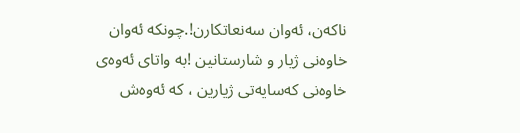ناكه‌ن، ئه‌وان سه‌نعاتكارن!.چونكه‌ ئه‌وان خاوه‌نی ژیار و شارستانین !به‌ واتای ئه‌وه‌ی خاوه‌نی كه‌سایه‌تی ژیارین ، كه‌ ئه‌وه‌ش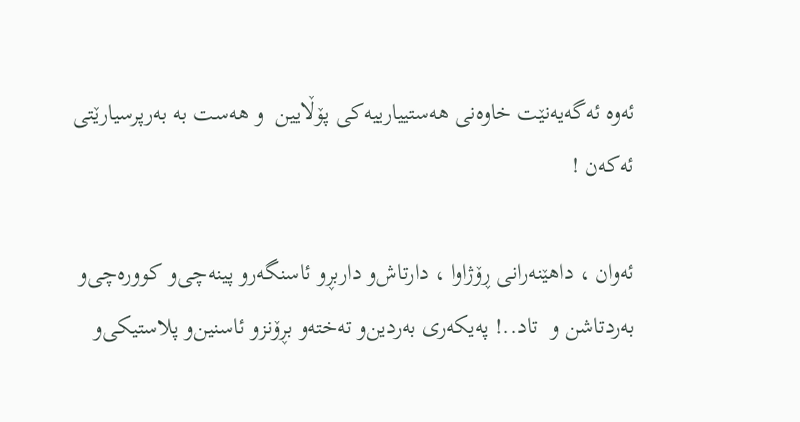ئه‌وه‌ ئه‌گه‌یه‌نێت خاوه‌نی هه‌ستییارییه‌كی پۆڵایین  و هه‌ست به‌ به‌رپرسیارێتی ئه‌كه‌ن !

ئه‌وان ، داهێنه‌رانی ڕۆژاوا ، دارتاش‌و داربڕو ئاسنگه‌رو پینه‌چی‌‌و كووره‌چی‌‌و به‌ردتاشن ‌و  تاد..! په‌یكه‌ری‌ به‌ردین‌و ته‌خته‌و بڕۆنزو ئاسنین‌و پلاستیكی‌‌و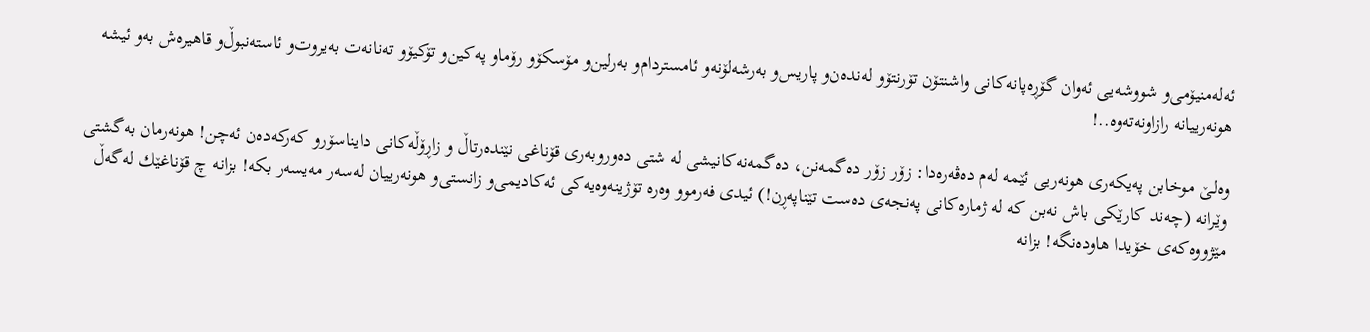ئه‌له‌منیۆمی‌‌و شووشه‌یی‌ ئه‌وان گۆڕه‌پانه‌كانی‌ واشنتۆن تۆرنتۆو له‌نده‌ن‌و پاریس‌و به‌رشه‌لۆنه‌و ئامستردام‌و به‌رلین‌و مۆسكۆو رۆماو په‌كین‌و تۆكیۆو ته‌نانه‌ت به‌یروت‌و ئاسته‌نبوڵ‌و قاهیره‌ش به‌و ئیشه‌ هونه‌رییانه‌ رازاونه‌ته‌وه‌..!

وه‌لـێ‌ موخابن په‌یكه‌ری‌ هونه‌ریی‌ ئێمه‌ له‌م ده‌ڤه‌ره‌دا: زۆر زۆر ده‌گمه‌نن، ده‌گمه‌نه‌كانیشی‌ له‌ شتی‌ ده‌وروبه‌ری‌ قۆناغی‌ نێنده‌رتاڵ ‌و زاڕۆڵه‌كانی‌ دایناسۆرو كه‌ركه‌ده‌ن ئه‌چن! هونه‌رمان به‌گشتی‌ وێرانه‌ (چه‌ند كارێكی‌ باش نه‌بن كه‌ له‌ ژماره‌كانی‌ په‌نجه‌ی‌ ده‌ست تێناپه‌ڕن!) ئیدی‌ فه‌رموو وه‌ره‌ تۆژینه‌وه‌یه‌كی‌ ئه‌كادیمی‌‌و زانستی‌‌و هونه‌رییان له‌سه‌ر مه‌یسه‌ر بكه‌! بزانه‌ چ قۆناغێك له‌گه‌ڵ مێژووه‌كه‌ی‌ خۆیدا هاوده‌نگه‌! بزانه‌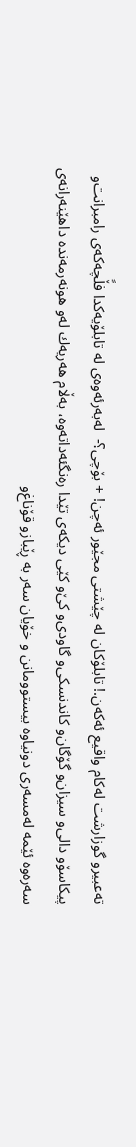ته‌عبیرو گوزارشت له‌كام واقیع ئه‌كه‌ن.! تابلۆكان له‌ چێشتی‌ مجێور ئه‌چن! + بۆچی‌؟-  له‌به‌رئه‌وه‌ی‌ له‌ تابلۆیه‌كدا فڵًچه‌كه‌ی‌ رامبرانت‌و پیكاسۆو دالی‌‌و سیزان‌و گۆگان‌و كاندنسكی‌‌و گاودی‌‌و كێ‌‌و كێی‌ دیكه‌ی‌ تێدا ره‌نگئه‌داته‌وه‌، به‌ڵام هه‌ریه‌ك له‌و هونه‌رمه‌نده‌ داهێنه‌رانه‌ی‌ سه‌ره‌وه‌ ئێمه‌ له‌مسه‌ری دونیاوه‌ بیستوومانن و خۆیان سه‌ر به‌ ڕێبازو قۆناغ‌و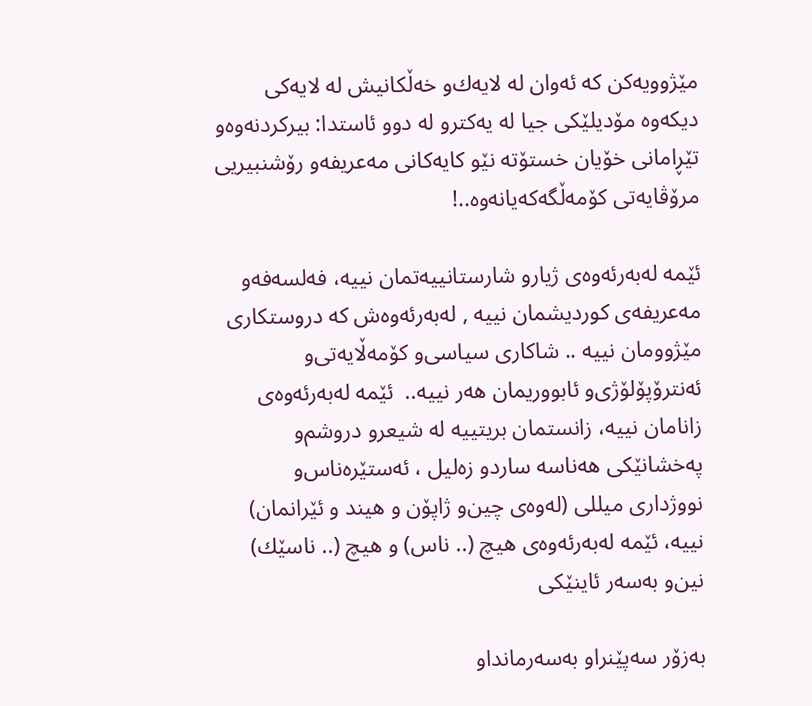مێژوویه‌كن كه‌ ئه‌وان له‌ لایه‌ك‌و خه‌ڵكانیش له‌ لایه‌كی‌ دیكه‌وه‌ مۆدیلێكی‌ جیا له‌ یه‌كترو له‌ دوو ئاستدا: بیركردنه‌وه‌و تێڕامانی‌ خۆیان خستۆته‌ نێو كایه‌كانی‌ مه‌عریفه‌و رۆشنبیریی‌ مرۆڤایه‌تی‌ كۆمه‌ڵگه‌كه‌یانه‌وه‌..!

ئێمه‌ له‌به‌رئه‌وه‌ی‌ ژیارو شارستانییه‌تمان نییه‌، فه‌لسه‌فه‌و مه‌عریفه‌ی كوردیشمان نییه‌ , له‌به‌رئه‌وه‌ش كه‌ دروستكاری مێژوومان نییه‌ .. شاكاری‌ سیاسی‌‌و كۆمه‌ڵایه‌تی‌‌و ئه‌نترۆپۆلۆژی‌‌و ئابووریمان هه‌ر نییه‌..  ئێمه‌ له‌به‌رئه‌وه‌ی‌ زانامان نییه‌، زانستمان بریتییه‌ له‌ شیعرو دروشم‌و په‌خشانێكی‌ هه‌ناسه‌ ساردو زه‌لیل ، ئه‌ستێره‌ناس‌و نووژداری‌ میللی‌ (له‌وه‌ی‌ چین‌و ژاپۆن و هیند و ئێرانمان) نییه‌، ئێمه‌ له‌به‌رئه‌وه‌ی‌ هیچ (.. ناس) و هیچ (.. ناسێك) نین‌و به‌سه‌ر ئاینێكی‌

به‌زۆر سه‌پێنراو به‌سه‌رمانداو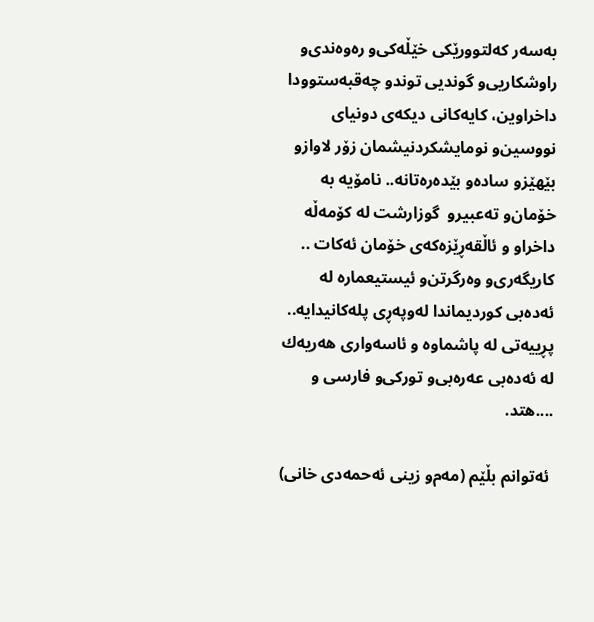به‌سه‌ر كه‌لتوورێكی‌ خێڵه‌كی‌‌و ره‌وه‌ندی‌‌و راوشكاریی‌‌و گوندیی‌ توندو چه‌قبه‌ستوودا داخراوین، كایه‌كانی‌ دیكه‌ی‌ دونیای‌ نووسین‌و نومایشكردنیشمان زۆر لاوازو بێهێزو ساده‌و بێده‌ره‌تانه‌.. نامۆیه‌ به‌ خۆمان‌و ته‌عبیرو  گوزارشت له‌ كۆمه‌ڵه‌ داخراو و ئاڵقه‌ڕێزه‌كه‌ی‌ خۆمان ئه‌كات .. كاریگه‌ری‌‌و وه‌رگرتن‌و ئیستیعماره‌ له‌ ئه‌ده‌بی‌ كوردیماندا له‌وپه‌ڕی‌ پله‌كانیدایه‌.. پڕییه‌تی له‌ پاشماوه‌ و ئاسه‌واری هه‌ریه‌ك له‌ ئه‌ده‌بی‌ عه‌ره‌بی‌‌و توركی‌‌و فارسی و ....هتد.

 ئه‌توانم بڵێم (مه‌م‌و زینی‌ ئه‌حمه‌دی‌ خانی‌)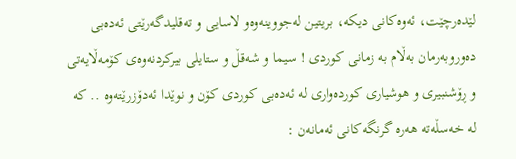لێده‌رچێت، ئه‌وه‌كانی‌ دیكه‌، بریتین له‌جووینه‌وه‌و لاسایی و ته‌قلیدگه‌رێتی ئه‌ده‌بی‌ ده‌وروبه‌رمان به‌ڵام به‌ زمانی‌ كوردی‌ ! سیما و شه‌قڵ و ستایلی بیركردنه‌وه‌ی كۆمه‌ڵایه‌تی  و ڕۆشنبیری و هوشیاری كورده‌واری له‌ ئه‌ده‌بی كوردی كۆن و نوێدا ئه‌دۆزرێته‌وه‌ .. كه‌ له‌ خه‌سڵه‌ته‌ هه‌ره‌ گرنگه‌كانی ئه‌مانه‌ن :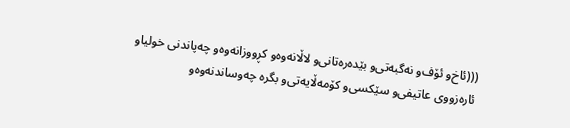(((ئاخ‌و ئۆف‌و نه‌گبه‌تی‌‌و بێده‌ره‌تانی‌‌و لاڵانه‌وه‌و كڕووزانه‌وه‌و چه‌پاندنی‌ خولیاو ئاره‌زووی‌ عاتیفی‌‌و سێكسی‌‌و كۆمه‌ڵایه‌تی‌‌و بگره‌ چه‌وساندنه‌وه‌و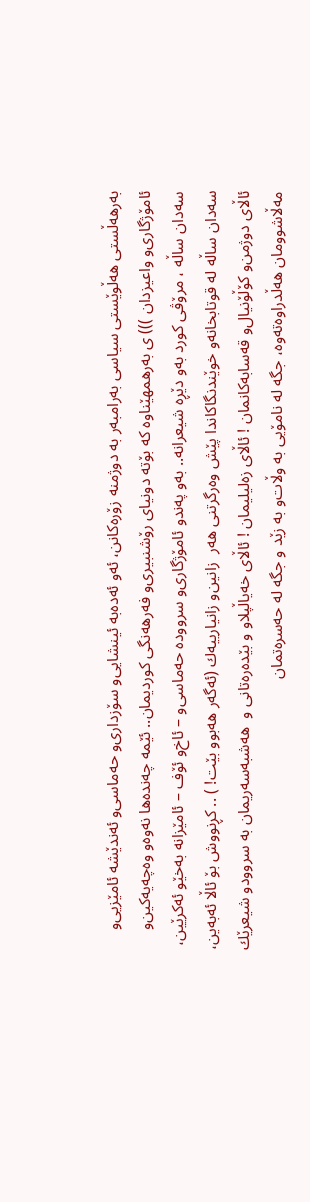به‌رهه‌ڵستی‌ هه‌ڵوێستی‌ سیاسی‌ به‌رامبه‌ر به‌ دوژمنه‌ زۆره‌كانن، ئه‌و ئه‌ده‌به‌ ئینشایی‌‌و سۆزداری‌‌و حه‌ماسی‌‌و ئه‌ندێشه‌ ئامێزیی‌‌و ئامۆژگاری‌‌و واعیزدان ))) ی‌ به‌رهمهێناوه‌ كه‌ بۆته‌ دونیای‌ رۆشنبیری‌‌و فه‌رهه‌نگی‌ كوردیمان.. ئێمه‌ چه‌نده‌ها نه‌وه‌و وه‌چه‌یه‌كین‌و سه‌دان ساڵه‌ ، مرۆڤی‌ كورد به‌و دێڕه‌ شیعرانه‌.. به‌و په‌ندو ئامۆژگاری‌‌و سرووده‌ حه‌ماسی‌‌و – ئاخ‌و ئۆف – ئامێزانه‌ به‌خێو ئه‌كرێین، سه‌دان ساڵه‌ له‌ قوتابخانه‌و خوێندنگاكاندا پێش وه‌رگرتنی هه‌ر  زانین‌و زانیارییه‌ك (ئه‌گه‌ر هه‌بوو بێت! ) .. كڕنووش بۆ ئاڵا ئه‌به‌ین، ئاڵای‌ دوژمن‌و كۆڵۆنیال‌و قه‌سابه‌كانمان ! ئاڵای‌ زه‌لیلیمان ! ئاڵای خه‌یاڵپلاو و بێده‌ره‌تانی و  هه‌شبه‌سه‌ریمان به‌ سروودو شیعرێك مه‌ڵاشوومان هه‌ڵدراوه‌ته‌وه‌، جگه‌ له‌ نامۆیی‌ به‌ وڵات‌و به‌ زێد و جگه‌ له‌ حه‌سره‌تمان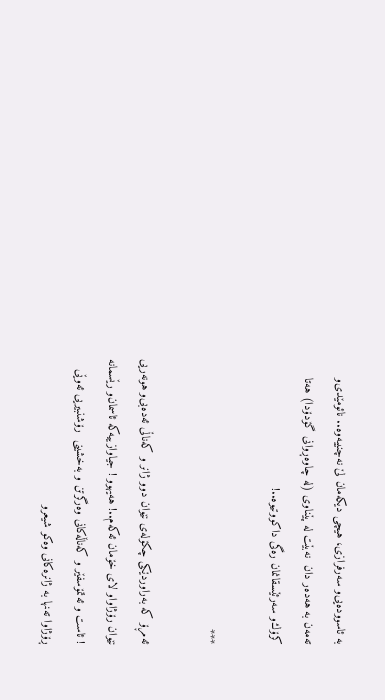به‌ ئاسووده‌یی‌‌و سه‌رفرازی‌، هیچی‌ دیكه‌مان لێ نه‌چنییه‌وه‌.. نائومێدی‌‌و ته‌مه‌ن به‌ هه‌ده‌ر دان  نه‌بێت له‌ پێناوی‌ (له‌ چاوه‌ڕوانی‌ گۆدۆدا) هه‌تا كرۆك‌و سه‌رئێسقانمان ره‌گی‌ داكووتیوه‌..!

***

ئه‌مڕۆ كه‌ به‌راوردێكی‌ چكۆله‌ی‌ نێوان دوو ژانر و كه‌ناڵی‌ ئه‌ده‌بی‌‌و هونه‌ریی‌ نێوان رۆژاواو لای‌ خۆمان ئه‌كه‌م..! هه‌یهوو ! جیاوازییه‌كه‌ ئاسمان‌و رێسمانه‌ ! ئاست و ئه‌تمۆسفێر و كه‌ناڵه‌كانی وه‌رگرتن و به‌خشینی  رۆشنبیریی‌ ئه‌وێی ڕۆژاوا ته‌نها به‌ ژانره‌كانی‌ وه‌كو شیعرو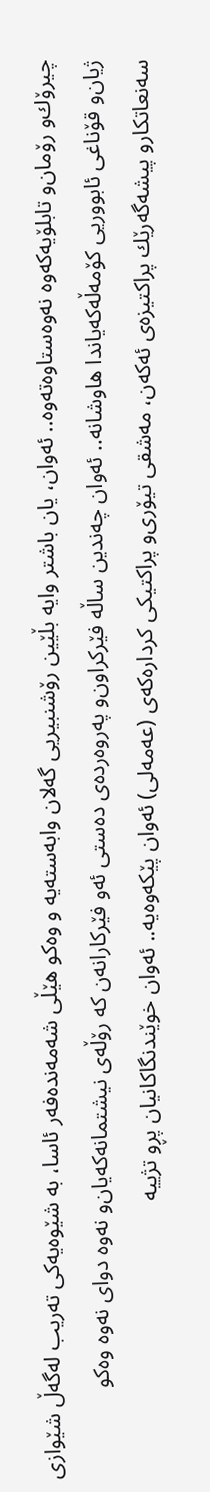چیرۆك‌و رۆمان‌و تابلۆیه‌كه‌وه‌ نه‌وه‌ستاوه‌ته‌وه‌.. ئه‌وان، یان باشتر وایه‌ بڵێین رۆشنبیریی‌ گه‌لان وابه‌سته‌یه‌ و وه‌كو هێڵی‌ شه‌مه‌نده‌فه‌ر ئاسا، به‌ شێوه‌یه‌كی‌ ته‌ریب له‌گه‌ڵ شێوازی‌ ژیان‌و قۆناغی‌ ئابووریی‌ كۆمه‌ڵه‌كه‌یاندا هاوشانه‌.. ئه‌وان چه‌ندین ساڵه‌ فێركراون‌و په‌روه‌رده‌ی‌ ده‌ستی‌ ئه‌و فێركارانه‌ن كه‌ رۆڵه‌ی‌ نیشتمانه‌كه‌یان‌و نه‌وه‌ دوای‌ نه‌وه‌ وه‌كو سه‌نعاتكارو پیشه‌گه‌رێك پراكتیزه‌ی‌ ئه‌كه‌ن، مه‌شقی‌ تیۆری‌‌و پراكتیكی‌ كرداره‌كه‌ی‌ (عه‌مه‌لی) ئه‌وان پێكه‌وه‌یه‌.. ئه‌وان خوێندنگاكانیان پڕو تژییه‌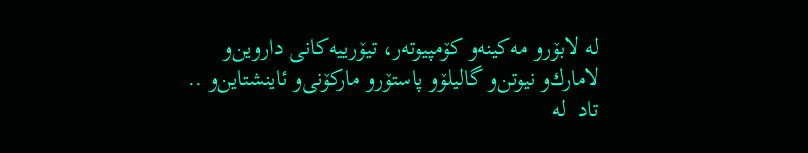له‌ لابۆرو مه‌كینه‌و كۆمپیوته‌ر، تیۆرییه‌كانی‌ داروین‌و لامارك‌و نیوتن‌و گالیلۆو پاستۆرو ماركۆنی‌‌و ئاینشتاین‌و .. تاد  له‌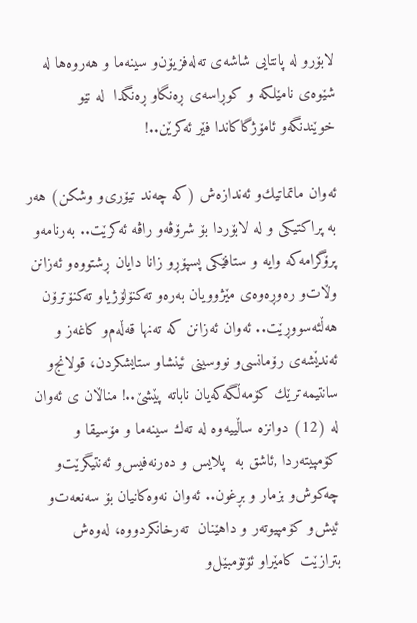لابۆرو له‌ پانتایی‌ شاشه‌ی‌ ته‌له‌فزیۆن‌و سینه‌ما و هه‌روه‌ها له‌ شێوه‌ی نامێلكه‌ و كوڕاسه‌ی ڕه‌نگاو ڕه‌نگدا  له‌ نێو خوێندنگه‌و ئامۆژگاكاندا فێر ئه‌كرێن..!

ئه‌وان ماتماتیك‌و ئه‌ندازه‌ش (كه‌ چه‌ند تیۆری‌‌و وشكن) هه‌ر به‌ پراكتیكی‌ ‌و له‌ لابۆردا بۆ شرۆڤه‌و راڤه‌ ئه‌كرێت.. به‌رنامه‌و پرۆگرامه‌كه‌ وایه‌ و ستافێكی‌ پسپۆڕو زانا دایان ڕشتووه‌و ئه‌زانن وڵات‌و ره‌وڕه‌وه‌ی‌ مێژوویان به‌ره‌و ته‌كنۆلۆژیاو ته‌كنۆترۆن هه‌ڵئه‌سووڕێت.. ئه‌وان ئه‌زانن كه‌ ته‌نها قه‌ڵه‌م‌و كاغه‌ز و ئه‌ندێشه‌ی‌ رۆمانسی‌‌و نووسینی‌ ئینشاو ستایشكردن، قولانج‌و سانتیمه‌ترێك كۆمه‌ڵگه‌كه‌یان ناباته‌ پێشێ‌..! مناڵان ی‌ ئه‌وان له‌ (12) دوانزه‌ ساڵییه‌وه‌ له‌ ته‌ك سینه‌ما و مۆسیقا و كۆمپیته‌ردا ,ئاشق به‌  پلایس و ده‌رنه‌فیس‌و ئه‌نتیگرێت‌و چه‌كوش‌و بزمار و بڕغون.. ئه‌وان نه‌وه‌كانیان بۆ سه‌نعه‌ت‌و ئیش‌و كۆمپیوته‌ر و داهێنان  ته‌رخانكردووه‌، له‌وه‌ش بترازێت كامێراو ئۆتۆمبێل‌و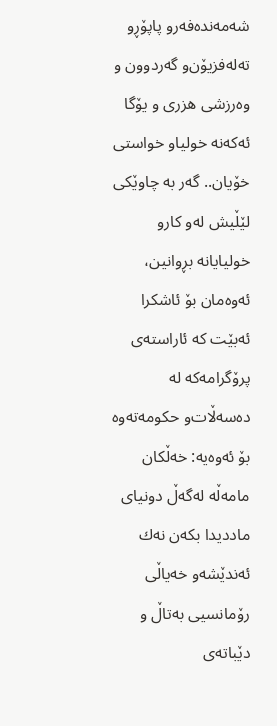شه‌مه‌نده‌فه‌رو پاپۆڕو ته‌له‌فزیۆن‌و گه‌ردوون و وه‌رزشی هزری و یۆگا  ئه‌كه‌نه‌ خولیاو خواستی‌ خۆیان.. گه‌ر به‌ چاوێكی‌ لێڵیش له‌و كارو خولیایانه‌ بڕوانین، ئه‌وه‌مان بۆ ئاشكرا ئه‌بێت كه‌ ئاراسته‌ی‌ پرۆگرامه‌كه‌ له‌ ده‌سه‌ڵات‌و حكومه‌ته‌وه‌ بۆ ئه‌وه‌یه‌: خه‌ڵكان مامه‌ڵه‌ له‌گه‌ڵ دونیای‌ ماددیدا بكه‌ن نه‌ك ئه‌ندێشه‌و خه‌یاڵی‌ رۆمانسیی‌ به‌تاڵ و دێباته‌ی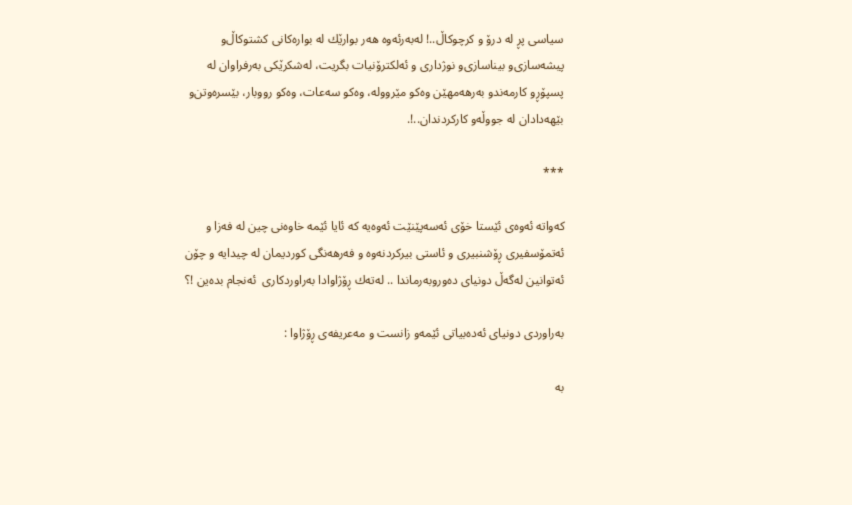سیاسی پڕ له‌ درۆ و كرچوكاڵ..! له‌به‌رئه‌وه‌ هه‌ر بوارێك له‌ بواره‌كانی‌ كشتوكاڵ‌و پیشه‌سازی‌‌و بیناسازی‌‌و نوژداری و ئه‌لكترۆنیات بگریت، له‌شكرێكی‌ به‌رفراوان له‌ پسپۆڕو كارمه‌ندو به‌رهه‌مهێن وه‌كو مێرووله‌، وه‌كو سه‌عات، وه‌كو رووبار، بێسره‌وتن‌و بێهه‌دادان له‌ جووڵه‌و كاركردندان..!.

***

كه‌واته‌ ئه‌وه‌ی ئێستا خۆی ئه‌سه‌پێنێت ئه‌وه‌یه‌ كه‌ ئایا ئێمه‌ خاوه‌نی چین له‌ فه‌زا و ئه‌تمۆسفیری ڕۆشنبیری و ئاستی بیركردنه‌وه‌ و فه‌رهه‌نگی كوردیمان له‌ چیدایه‌ و چۆن ئه‌توانین له‌گه‌ڵ دونیای ده‌وروبه‌رماندا .. له‌ته‌ك ڕۆژاوادا به‌راوردكاری  ئه‌نجام بده‌ین !؟

به‌راوردی دونیای ئه‌ده‌بیاتی ئێمه‌و زانست و مه‌عریفه‌ی ڕۆژاوا :

به‌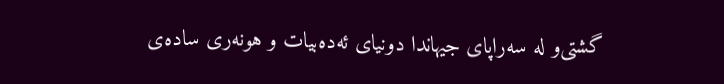گشتی‌‌و له‌ سه‌راپای‌ جیهاندا دونیای ئه‌ده‌بیات و هونه‌ری ساده‌ی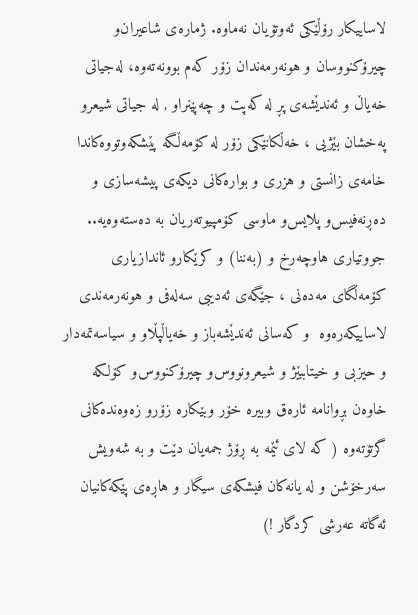لاساییكار رۆڵێكی‌ ئه‌وتۆیان نه‌ماوه‌. ژماره‌ی‌ شاعیران‌و چیرۆكنووسان و هونه‌رمه‌ندان زۆر كه‌م بوونه‌ته‌وه‌، له‌جیاتی‌ خه‌یاڵ و ئه‌ندێشه‌ی پڕ له‌ كه‌پت و چه‌پێنراو , له‌ جیاتی شیعرو په‌خشان بێژیی ، خه‌ڵكانێكی‌ زۆر له‌ كۆمه‌ڵگه‌ پێشكه‌وتووه‌كاندا خامه‌ی زانستی و هزری و بواره‌كانی دیكه‌ی پیشه‌سازی و ده‌ڕنه‌فیس‌و پلایس‌و ماوسی‌ كۆمپیوته‌ریان به‌ ده‌سته‌وه‌یه‌.. جووتیاری هاوچه‌رخ و (به‌ننا) و كرێكارو ئاندازیاری كۆمه‌ڵگای مه‌ده‌نی ، جێگه‌ی‌ ئه‌دیبی سه‌له‌فی و هونه‌رمه‌ندی لاساییكه‌ره‌وه‌  و كه‌سانی ئه‌ندێشه‌باز و خه‌یاڵپڵاو و سیاسه‌تمه‌دار و حیزبی و خیتاببێژ و شیعرونووس‌و چیرۆكنووس‌و كۆلكه‌ خاوه‌ن بڕوانامه‌ ئاره‌ق وبیره‌ خۆر وبێكاره‌ زۆرو زه‌وه‌نده‌كانی  گرتۆته‌وه‌ ( كه‌ لای ئێمه‌ به‌ ڕۆژ جمه‌یان دێت و به‌ شه‌ویش سه‌رخۆشن و له‌ یانه‌كان فیشكه‌ی سیگار و هاڕه‌ی پێكه‌كانیان ئه‌گاته‌ عه‌رشی كردگار !)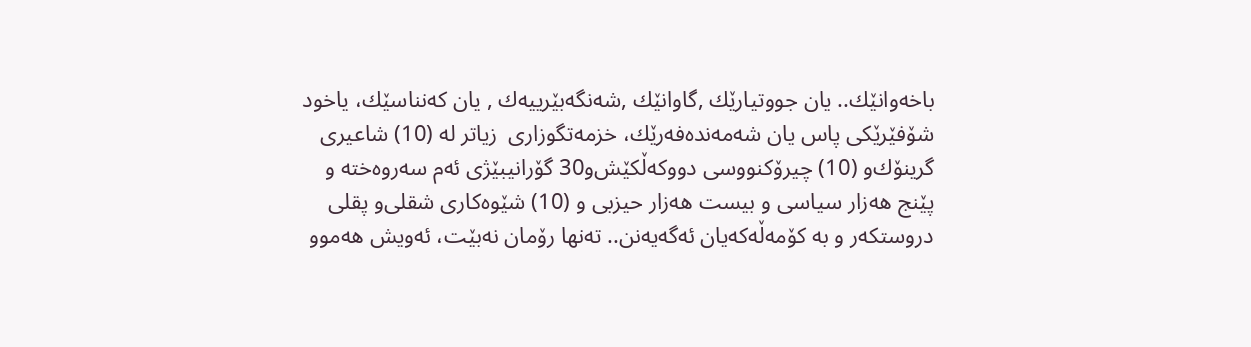باخه‌وانێك.. یان جووتیارێك ,گاوانێك ,شه‌نگه‌بێرییه‌ك , یان كه‌نناسێك، یاخود شۆفێرێكی‌ پاس یان شه‌مه‌نده‌فه‌رێك، خزمه‌تگوزاری  زیاتر له‌ (10) شاعیری‌ گرینۆك‌و (10) چیرۆكنووسی‌ دووكه‌ڵكێش‌و30 گۆرانیبێژی ئه‌م سه‌روه‌خته‌ و  پێنج هه‌زار سیاسی و بیست هه‌زار حیزبی و (10) شێوه‌كاری‌ شقلی‌‌و پقلی‌ دروستكه‌ر و به‌ كۆمه‌ڵه‌كه‌یان ئه‌گه‌یه‌نن.. ته‌نها رۆمان نه‌بێت، ئه‌ویش هه‌موو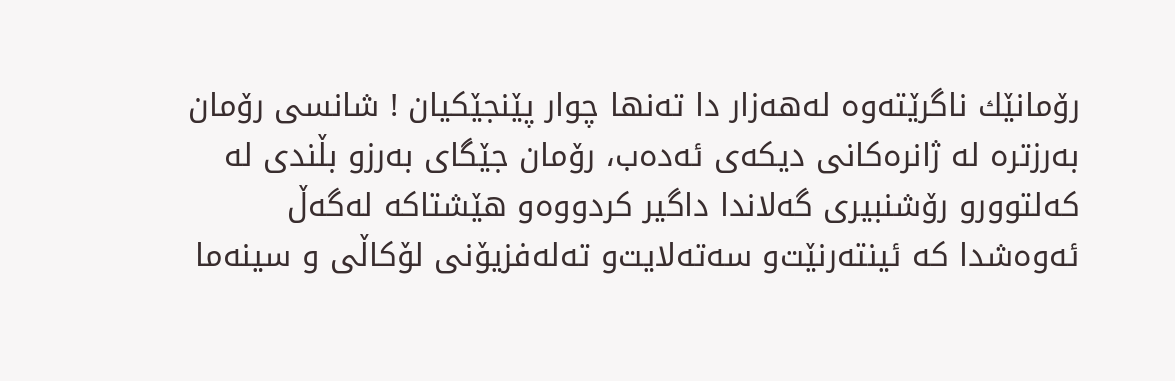رۆمانێك ناگرێته‌وه‌ له‌هه‌زار دا ته‌نها چوار پێنجێكیان ! شانسی‌ رۆمان به‌رزتره‌ له‌ ژانره‌كانی‌ دیكه‌ی‌ ئه‌ده‌ب، رۆمان جێگای‌ به‌رزو بڵندی‌ له‌ كه‌لتوورو رۆشنبیری‌ گه‌لاندا داگیر كردووه‌و هێشتاكه‌ له‌گه‌ڵ ئه‌وه‌شدا كه‌ ئینته‌رنێت‌و سه‌ته‌لایت‌و ته‌له‌فزیۆنی‌ لۆكاڵی‌ و سینه‌ما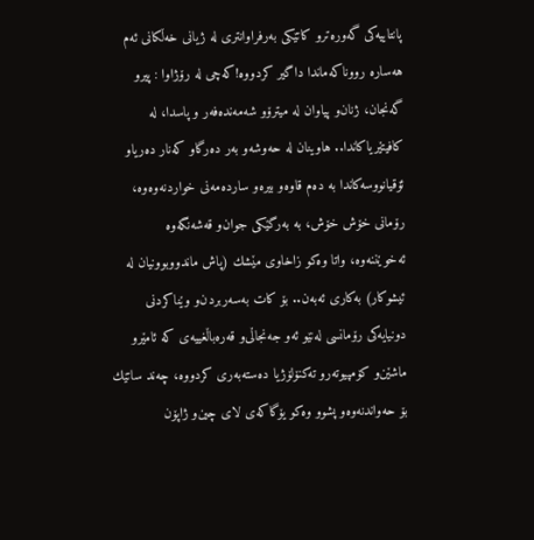پانتاییه‌كی‌ گه‌وره‌ترو كاتێكی‌ به‌رفراوانتری‌ له‌ ژیانی‌ خه‌ڵكانی‌ ئه‌م هه‌ساره‌ رووناكه‌ماندا داگیر كردووه‌!كه‌چی له‌ رۆژاوا : پیرو گه‌نجان، ژنان‌و پیاوان له‌ میترۆو شه‌مه‌نده‌فه‌ر و پاسدا، له‌ كافیتێریاكاندا.. هاوینان له‌ حه‌وشه‌و به‌ر ده‌رگاو كه‌نار ده‌ریاو ئۆقیانووسه‌كاندا به‌ ده‌م قاوه‌و بیره‌و سارده‌مه‌نی‌ خواردنه‌وه‌وه‌، رۆمانی‌ خۆش خۆش، به‌ به‌رگێكی‌ جوان‌و قه‌شه‌نگه‌وه‌ ئه‌خوێننه‌وه‌، واتا وه‌كو زاخاوی‌ مێشك (پاش ماندووبوونیان له‌ ئیشوكار) به‌كاری‌ ئه‌به‌ن.. بۆ كات به‌سه‌ربردن‌و وێناكردنی‌ دونیایه‌كی‌ رۆمانسی‌ له‌نێو ئه‌و جه‌نجاڵی‌‌و قه‌ره‌باڵغییه‌ی‌ كه‌ ئامێرو ماشێن‌و كۆمپیوته‌رو ته‌كنۆلۆژیا ده‌سته‌به‌ری‌ كردووه‌، چه‌ند ساتێك بۆ حه‌واندنه‌وه‌و پشوو وه‌كو یۆگاكه‌ی‌ لای‌ چین‌و ژاپۆن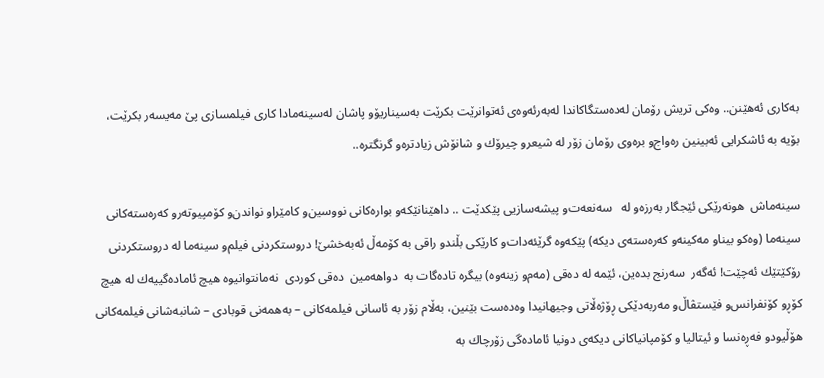به‌كاری‌ ئه‌هێنن.. وه‌كی‌ تریش رۆمان له‌ده‌ستگاكاندا له‌به‌رئه‌وه‌ی‌ ئه‌توانرێت بكرێت به‌سیناریۆو پاشان له‌سینه‌مادا كاری‌ فیلمسازی‌ پێ‌ مه‌یسه‌ر بكرێت، بۆیه‌ به‌ ئاشكرایی‌ ئه‌بینین ره‌واج‌و بره‌وی‌ رۆمان زۆر له‌ شیعرو چیرۆك و شانۆش زیادتره‌و گرنگتره‌..

سینه‌ماش  هونه‌رێكی‌ ئێجگار به‌رزه‌و له‌   سه‌نعه‌ت‌و پیشه‌سازیی پێكدێت .. داهێنانێكه‌و بواره‌كانی‌ نووسین‌و كامێراو نواندن‌و كۆمپیوته‌رو كه‌ره‌سته‌كانی‌ سینه‌ما (وه‌كو بیناو مه‌كینه‌و كه‌ره‌سته‌ی‌ دیكه‌) پێكه‌وه‌ گرێئه‌دات‌و كارێكی‌ بڵندو راقی‌ به‌ كۆمه‌ڵ ئه‌به‌خشێ‌! دروستكردنی‌ فیلم‌و سینه‌ما له‌ دروستكردنی‌ رۆكێتێك ئه‌چێت! ئه‌گه‌ر  سه‌رنج بده‌ین، ئێمه‌ له‌ ده‌قی‌ (مه‌م‌و زینه‌وه‌) بیگره‌ تاده‌گات به‌  دواهه‌مین  ده‌قی كوردی  نه‌مانتوانیوه‌ هیچ ئاماده‌گییه‌ك له‌ هیچ كۆڕو كۆنفرانس‌و فێستڤاڵ‌و مه‌ربه‌دێكی‌ ڕۆژه‌ڵاتی وجیهانیدا وه‌ده‌ست بێنین، به‌ڵام زۆر به‌ ئاسانی‌ فیلمه‌كانی‌ – به‌همه‌نی‌ قوبادی‌ – شانبه‌شانی‌ فیلمه‌كانی‌ هۆڵیودو فه‌ڕه‌نسا و ئیتالیا و كۆمپانیاكانی‌ دیكه‌ی‌ دونیا ئاماده‌گی‌ زۆرچاك به‌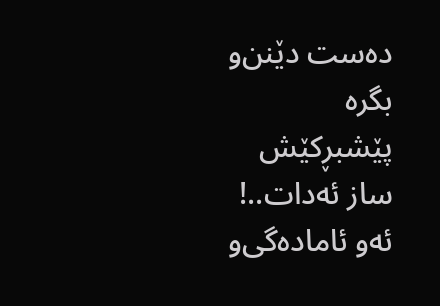ده‌ست دێنن‌و بگره‌ پێشبڕكێش ساز ئه‌دات..! ئه‌و ئاماده‌گی‌‌و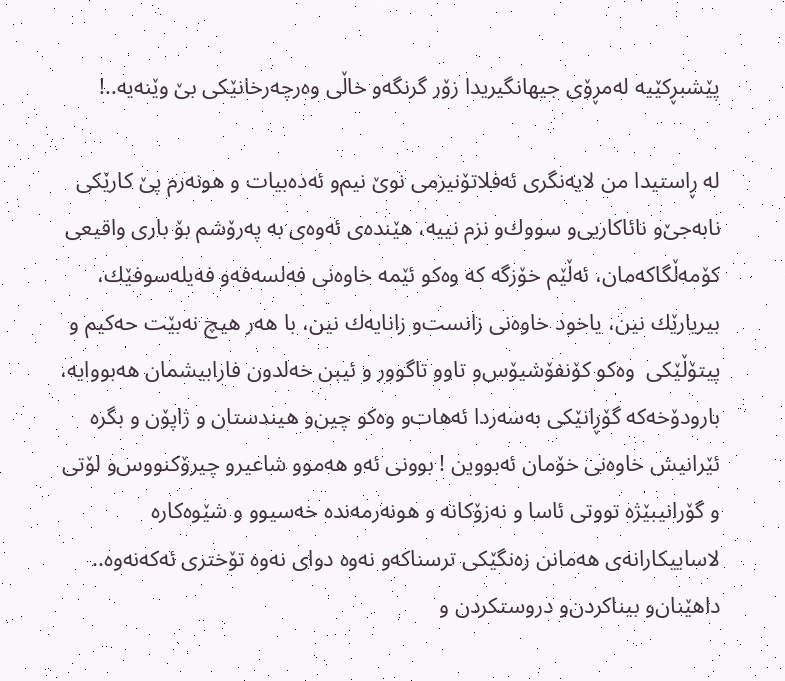پێشبڕكێیه‌ له‌مڕۆی‌ جیهانگیریدا زۆر گرنگه‌و خاڵی‌ وه‌رچه‌رخانێكی‌ بێ‌ وێنه‌یه‌..!

له‌ ڕاستیدا من لایه‌نگری‌ ئه‌فلاتۆنیزمی‌ نوێ‌ نیم‌و ئه‌ده‌بیات و هونه‌رم پێ‌ كارێكی‌ نابه‌جێ‌‌و نائاكاریی‌‌و سووك‌و نزم نییه‌، هێنده‌ی‌ ئه‌وه‌ی‌ به‌ په‌رۆشم بۆ باری‌ واقیعی‌ كۆمه‌ڵگاكه‌مان، ئه‌ڵێم خۆزگه‌ كه‌ وه‌كو ئێمه‌ خاوه‌نی‌ فه‌لسه‌فه‌و فه‌یله‌سوفێك، بیریارێك نین، یاخود خاوه‌نی‌ زانست‌و زانایه‌ك نین، با هه‌ر هیچ نه‌بێت حه‌كیم و پیتۆڵێكی  وه‌كو كۆنفۆشیۆس‌و تاوو تاگوور و ئیبن خه‌لدون فارابیشمان هه‌بووایه‌، بارودۆخه‌كه‌ گۆڕانێكی‌ به‌سه‌ردا ئه‌هات‌و وه‌كو چین‌و هیندستان و ژاپۆن و بگره‌ ئێرانیش خاوه‌نی‌ خۆمان ئه‌بووین ! بوونی‌ ئه‌و هه‌موو شاعیرو چیرۆكنووس‌و لۆتی و گۆرانیبێژه‌ تووتی ئاسا و نه‌زۆكانه‌ و هونه‌رمه‌نده‌ خه‌سیوو و شێوه‌كاره‌ لاساییكارانه‌ی هه‌مانن زه‌نگێكی‌ ترسناكه‌و نه‌وه‌ دوای‌ نه‌وه‌ تۆختری‌ ئه‌كه‌نه‌وه‌.. داهێنان‌و بیناكردن‌و دروستكردن و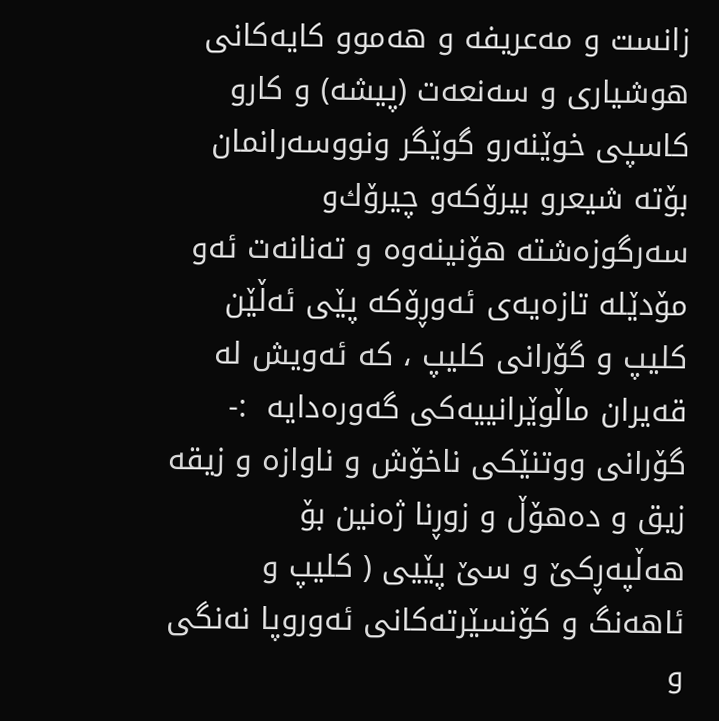زانست و مه‌عریفه‌ و هه‌موو كایه‌كانی هوشیاری و سه‌نعه‌ت (پیشه‌) و كارو كاسپی‌ خوێنه‌رو گوێگر ونووسه‌رانمان بۆته‌ شیعرو بیرۆكه‌و چیرۆك‌و سه‌رگوزه‌شته‌ هۆنینه‌وه‌ و ته‌نانه‌ت ئه‌و مۆدێله‌ تازه‌یه‌ی ئه‌وڕۆكه‌ پێی ئه‌ڵێن كلیپ و گۆرانی كلیپ ، كه‌ ئه‌ویش له‌ قه‌یران ماڵوێرانییه‌كی گه‌وره‌دایه‌  :- گۆرانی ووتنێكی ناخۆش و ناوازه‌ و زیقه‌ زیق و ده‌هۆڵ و زوڕنا ژه‌نین بۆ هه‌ڵپه‌ڕكێ و سێ پێیی ( كلیپ و ئاهه‌نگ و كۆنسێرته‌كانی ئه‌وروپا نه‌نگی و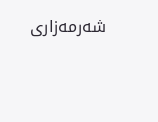شه‌رمه‌زاری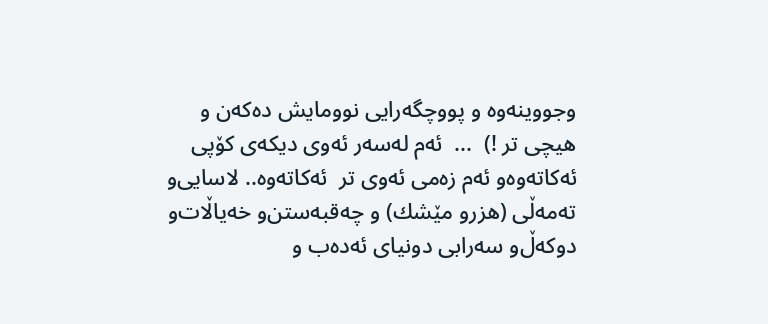وجووینه‌وه‌ و پووچگه‌رایی نوومایش ده‌كه‌ن و هیچی تر !)  ...  ئه‌م له‌سه‌ر ئه‌وی‌ دیكه‌ی كۆپی‌ ئه‌كاته‌وه‌و ئه‌م زه‌می‌ ئه‌وی تر  ئه‌كاته‌وه‌.. لاسایی‌‌و ته‌مه‌ڵی‌ (هزرو مێشك) و چه‌قبه‌ستن‌و خه‌یاڵات‌و دوكه‌ڵ‌و سه‌رابی‌ دونیای‌ ئه‌ده‌ب و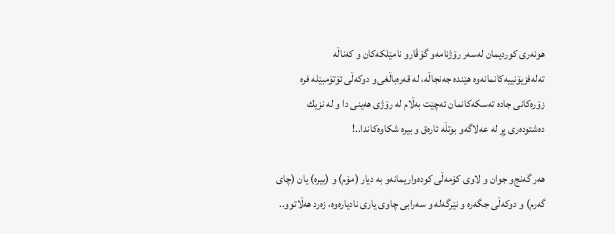هونه‌ری كوردیمان له‌سه‌ر رۆژنامه‌و گۆڤارو نامێلكه‌كان و كه‌ناڵه‌ ته‌له‌فزیۆنییه‌كانمانه‌وه‌ هێنده‌ جه‌نجاڵه‌، له‌ قه‌ره‌باڵغی‌‌و دوكه‌ڵی‌ ئۆتۆمبێله‌ فره‌ زۆره‌كانی‌ جاده‌ ته‌سكه‌كانمان ئه‌چێت به‌ڵام له‌ رۆژی‌ هه‌ینی‌ دا و له‌ نزیك ده‌شتوده‌ری‌ پڕ له‌ عه‌لاگه‌و بوتڵه‌ ئاره‌ق و بیره‌ شكاوه‌كاندا..!

هه‌ر گه‌نج‌و جوان و لاوی‌ كۆمه‌ڵی‌ كوده‌واریمانه‌و به‌ دیار (مۆم) و (بیره‌) یان (چای‌ گه‌رم) و دوكه‌ڵی‌ جگه‌ره‌ و نێرگه‌له‌ و سه‌رابی‌ چاوی‌ یاری‌ نادیاره‌وه‌، زه‌رد هه‌ڵاتوو..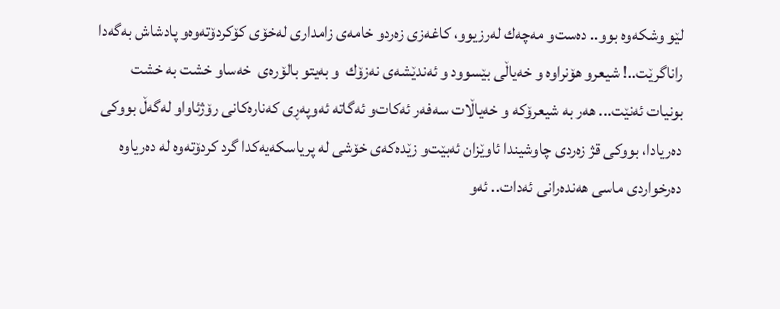لێو وشكه‌وه‌ بوو.. ده‌ست‌و مه‌چه‌ك له‌رزیوو، كاغه‌زی‌ زه‌ردو خامه‌ی‌ زامداری‌ له‌خۆی‌ كۆكردۆته‌وه‌و پادشاش به‌گه‌دا راناگرێت..! شیعرو هۆنراوه‌ و خه‌یاڵی بێسوود و ئه‌ندێشه‌ی نه‌زۆك  و به‌یتو بالۆره‌ی  خه‌ساو خشت به‌ خشت بونیات ئه‌نێت... هه‌ر به‌ شیعرۆكه‌ و خه‌یاڵات سه‌فه‌ر ئه‌كات‌و ئه‌گاته‌ ئه‌وپه‌ڕی‌ كه‌ناره‌كانی‌ رۆژئاواو له‌گه‌ڵ بووكی‌ ده‌ریادا، بووكی‌ قژ زه‌ردی‌ چاوشیندا ئاوێزان ئه‌بێت‌و زێده‌كه‌ی‌ خۆشی‌ له‌ پریاسكه‌یه‌كدا گرد كردۆته‌وه‌ له‌ ده‌ریاوه‌ ده‌رخواردی‌ ماسی‌ هه‌نده‌رانی‌ ئه‌دات.. ئه‌و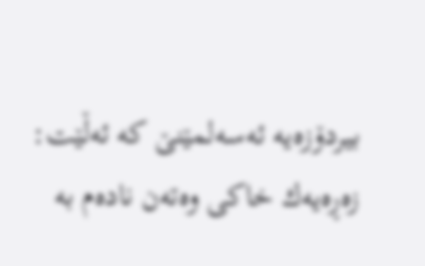بیردۆزه‌یه‌ ئه‌سه‌لمێنێ‌ كه‌ ئه‌ڵێت: زه‌ڕه‌یه‌ك خاكی‌ وه‌ته‌ن ناده‌م به‌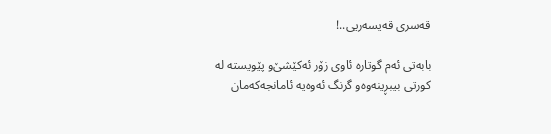قه‌سری‌ قه‌یسه‌ریی‌..!

بابه‌تی‌ ئه‌م گوتاره‌ ئاوی‌ زۆر ئه‌كێشێ‌‌و پێویسته‌ له‌ كورتی‌ بیبڕینه‌وه‌و گرنگ ئه‌وه‌یه‌ ئامانجه‌كه‌مان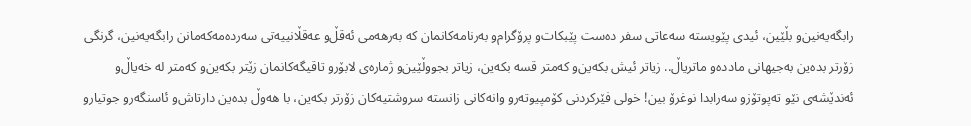رابگه‌یه‌نین‌و بڵێین، ئیدی‌ پێویسته‌ سه‌عاتی‌ سفر ده‌ست پێبكات‌و پرۆگرام‌و به‌رنامه‌كانمان كه‌ به‌رهه‌می‌ ئه‌قڵ‌و عه‌قڵانییه‌تی‌ سه‌رده‌مه‌كه‌مانن رابگه‌یه‌نین، گرنگی‌ زۆرتر بده‌ین به‌جیهانی‌ مادده‌و ماتریاڵ.. زیاتر ئیش بكه‌ین‌و كه‌متر قسه‌ بكه‌ین، زیاتر بجووڵێین‌و ژماره‌ی‌ لابۆرو تاقیگه‌كانمان زێتر بكه‌ین‌و كه‌متر له‌ خه‌یاڵ‌و ئه‌ندێشه‌ی‌ نێو ته‌پوتۆزو سه‌رابدا نوغرۆ بین! خولی‌ فێركردنی‌ كۆمپیوته‌رو وانه‌كانی‌ زانسته‌ سروشتیه‌كان زۆرتر بكه‌ین، با هه‌وڵ بده‌ین دارتاش‌و ئاسنگه‌رو جوتیارو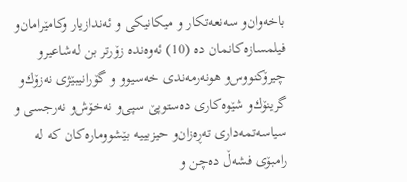باخه‌وان‌و سه‌نعه‌تكار و میكانیكی و ئه‌ندازیار وكامێرامان‌و فیلمسازه‌كانمان ده‌ (10) ئه‌وه‌نده‌ زۆرتر بن له‌شاعیرو چیرۆكنووس‌و هونه‌رمه‌ندی‌ خه‌سیوو و گۆرانیبێژی نه‌زۆك‌و گرینۆك‌و شێوه‌كاری ده‌ستوپێ‌ سپی‌‌و نه‌خۆش‌و نه‌رجسی‌ و سیاسه‌تمه‌داری ته‌ڕه‌زان‌و حیزبییه‌ بێشووماره‌كان كه‌ له‌ رامبۆی‌ فشه‌ڵ ده‌چن و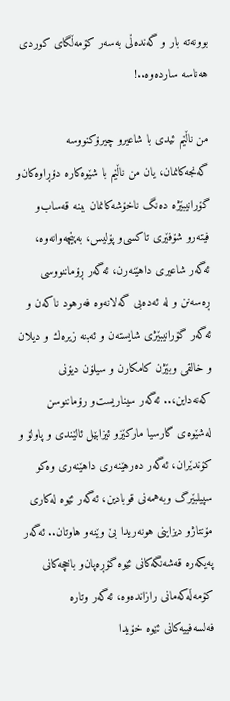بوونه‌ته‌ بار و گه‌نده‌ڵی به‌سه‌ر كۆمه‌ڵگای كوردی هه‌ناسه‌ سارده‌وه‌..!

من ناڵێم ئیدی‌ با شاعیرو چیرۆكنووسه‌ گه‌نجه‌كانمان، یان من ناڵێم با شێوه‌كاره‌ دۆڕاوه‌كان‌و گۆرانیبێژه‌ ده‌نگ ناخۆشه‌كانمان ببنه‌ قه‌ساب‌و فیته‌رو شۆفێری‌ تاكسی‌‌و پۆلیس، به‌پێچه‌وانه‌وه‌، ئه‌گه‌ر شاعیری‌ داهێنه‌رن، ئه‌گه‌ر ڕۆماننووسی ڕه‌سه‌نن و له‌ ئه‌ده‌بی گه‌لانه‌وه‌ فه‌رهود ناكه‌ن و ئه‌گه‌ر گۆرانیبێژی شایسته‌ن و ئه‌بنه‌ زیره‌ك و دیلان و خالقی وبێژن كامكارن و سیلۆن دیۆنی‌ كه‌نه‌داین،.. ئه‌گه‌ر سیناریست‌و رۆماننوسن له‌شێوه‌ی‌ گارسیا ماركێزو ئیزابێل ئالێندی و پاولۆ و كۆندێران، ئه‌گه‌ر ده‌رهێنه‌ری داهێنه‌ری‌ وه‌كو سپیلبێرگ وبه‌همه‌نی‌ قوبادین، ئه‌گه‌ر ئێوه‌ له‌كاری‌ مۆنتاژو دیزاینی‌ هونه‌ریدا بێ‌ وێنه‌و هاوتان.. ئه‌گه‌ر په‌یكه‌ره‌ قه‌شه‌نگه‌كانی‌ ئێوه‌ گۆڕه‌پان‌و باخچه‌كانی‌ كۆمه‌ڵه‌كه‌مانی‌ رازانده‌وه‌، ئه‌گه‌ر وتاره‌ فه‌لسه‌فییه‌كانی‌ ئێوه‌ خۆیدا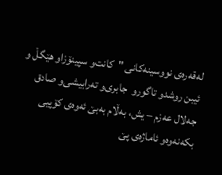له‌قه‌ره‌ی‌ نووسینه‌كانی‌ "كانت‌و سپینۆزاو هێگڵ و ئیبن روشدو تاگورو  جابری‌‌و ته‌رابیشی‌‌و صادق جه‌لال عه‌زم – یش، به‌ڵام به‌بێ‌ ئه‌وه‌ی‌ كۆپیی‌ بكه‌نه‌وه‌و ئاماژه‌ی‌ پێ‌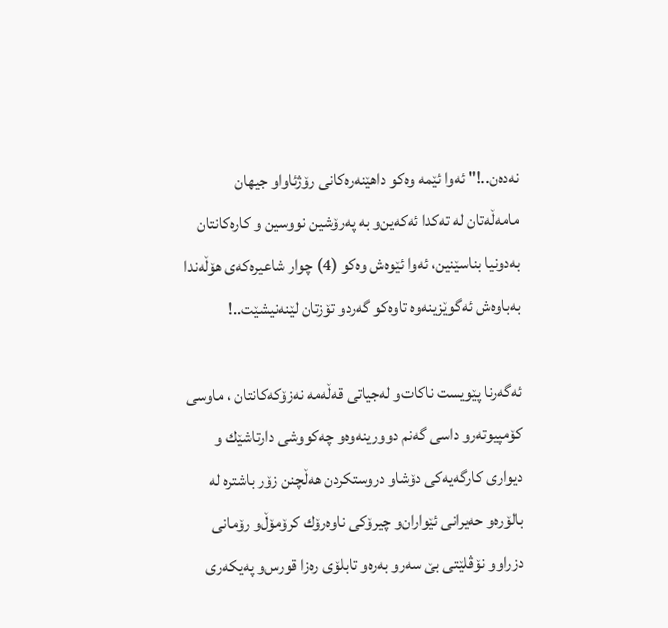نه‌ده‌ن..!" ئه‌وا ئێمه‌ وه‌كو داهێنه‌ره‌كانی‌ رۆژئاواو جیهان مامه‌ڵه‌تان له‌ ته‌كدا ئه‌كه‌ین‌و به‌ په‌رۆشین نووسین و كاره‌كانتان به‌دونیا بناسێنین، ئه‌وا ئێوه‌ش وه‌كو (4) چوار شاعیره‌كه‌ی‌ هۆڵه‌ندا به‌باوه‌ش ئه‌گوێزینه‌وه‌ تاوه‌كو گه‌ردو تۆزتان لێنه‌نیشێت..!

ئه‌گه‌رنا پێویست ناكات‌و له‌جیاتی‌ قه‌ڵه‌مه‌ نه‌زۆكه‌كانتان ، ماوسی‌ كۆمپیوته‌رو داسی‌ گه‌نم دوورینه‌وه‌و چه‌كووشی‌ دارتاشێك و دیواری‌ كارگه‌یه‌كی‌ دۆشاو دروستكردن هه‌ڵچنن زۆر باشتره‌ له‌ بالۆره‌و حه‌یرانی‌ ئێواران‌و چیرۆكی‌ ناوه‌رۆك كرۆمۆڵ‌و رۆمانی‌ دزراوو نۆڤلێتی‌ بێ‌ سه‌رو به‌ره‌و تابلۆی‌ ره‌زا قورس‌و په‌یكه‌ری‌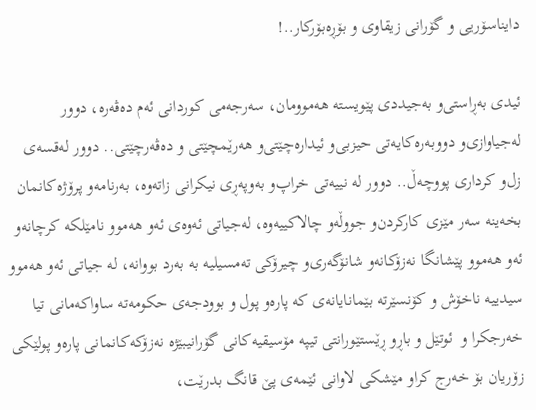دایناسۆریی‌ و گۆرانی زیقاوی و بۆڕه‌بۆركار..!

ئیدی‌ به‌ڕاستی‌‌و به‌جیددی‌ پێویسته‌ هه‌موومان، سه‌رجه‌می‌ كوردانی‌ ئه‌م ده‌ڤه‌ره‌، دوور له‌جیاوازی‌‌و دووبه‌ره‌كایه‌تی‌ حیزبی‌‌و ئیداره‌چێتی‌‌و هه‌رێمچێتی‌ و ده‌ڤه‌رچێتی.. دوور له‌قسه‌ی‌ زل‌و كرداری‌ پووچه‌ڵ.. دوور له‌ نییه‌تی‌ خراپ‌و به‌وپه‌ڕی‌ نیكرانی‌ زاته‌وه‌، به‌رنامه‌و پرۆژه‌كانمان بخه‌ینه‌ سه‌ر مێزی‌ كاركردن‌و جووڵه‌و چالاكییه‌وه‌، له‌جیاتی‌ ئه‌وه‌ی‌ ئه‌و هه‌موو نامێلكه‌ كرچانه‌و ئه‌و هه‌موو پێشانگا نه‌زۆكانه‌و شانۆگه‌ری‌‌و چیرۆكی‌ ته‌مسیلیه‌ به‌ به‌رد بووانه‌، له‌ جیاتی ئه‌و هه‌موو سیدییه‌ ناخۆش و كۆنسێرته‌ بێمانایانه‌ی كه‌ پاره‌و پول و بوودجه‌ی حكومه‌ته‌ ساواكه‌مانی تیا خه‌رجكرا و  ئوتێل و باڕو ڕێستێورانتی تیپه‌ مۆسیقیه‌كانی گۆرانیبێژه‌ نه‌زۆكه‌كانمانی پاره‌و پولێكی‌ زۆریان بۆ خه‌رج كرا‌و مێشكی‌ لاوانی‌ ئێمه‌ی‌ پێ‌ قانگ بدرێت،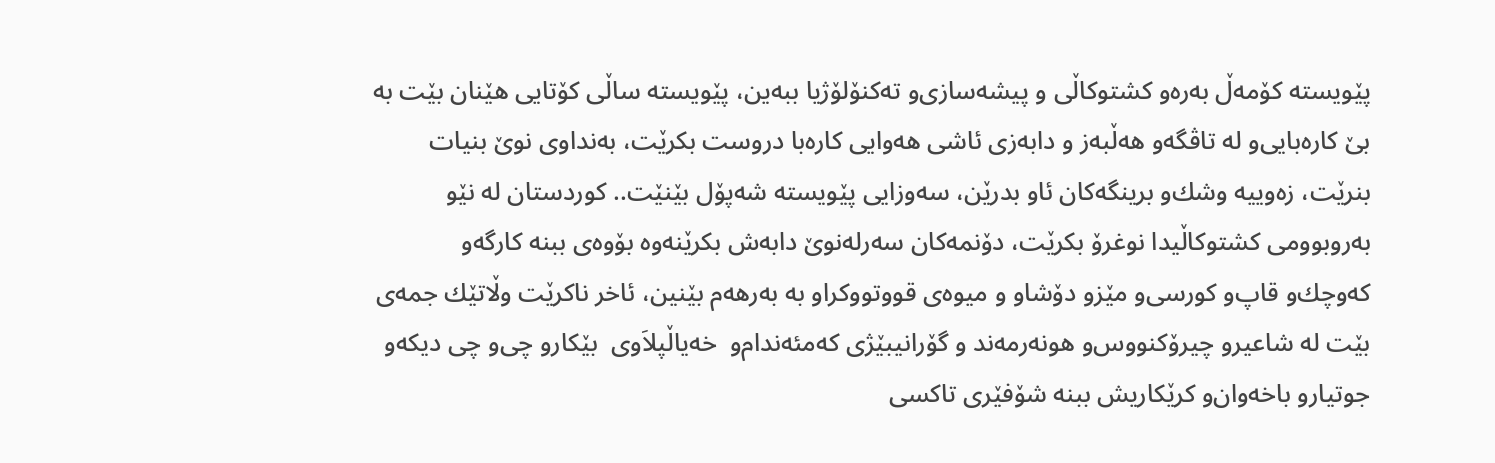پێویسته‌ كۆمه‌ڵ به‌ره‌و كشتوكاڵی و پیشه‌سازی‌‌و ته‌كنۆلۆژیا ببه‌ین، پێویسته‌ ساڵی‌ كۆتایی‌ هێنان بێت به‌ بێ‌ كاره‌بایی‌‌و له‌ تاڤگه‌و هه‌ڵبه‌ز و دابه‌زی ئاشی‌ هه‌وایی‌ كاره‌با دروست بكرێت، به‌نداوی‌ نوێ‌ بنیات بنرێت، زه‌وییه‌ وشك‌و برینگه‌كان ئاو بدرێن، سه‌وزایی‌ پێویسته‌ شه‌پۆل بێنێت.. كوردستان له‌ نێو به‌روبوومی‌ كشتوكاڵیدا نوغرۆ بكرێت، دۆنمه‌كان سه‌رله‌نوێ‌ دابه‌ش بكرێنه‌وه‌ بۆوه‌ی‌ ببنه‌ كارگه‌و كه‌وچك‌و قاپ‌و كورسی‌‌و مێزو دۆشاو و میوه‌ی‌ قووتووكراو به‌ به‌رهه‌م بێنین، ئاخر ناكرێت وڵاتێك جمه‌ی‌ بێت له‌ شاعیرو چیرۆكنووس‌و هونه‌رمه‌ند و گۆرانیبێژی كه‌مئه‌ندام‌و  خه‌یاڵپلاَوی  بێكارو چی‌‌و چی‌ دیكه‌و جوتیارو باخه‌وان‌و كرێكاریش ببنه‌ شۆفێری‌ تاكسی‌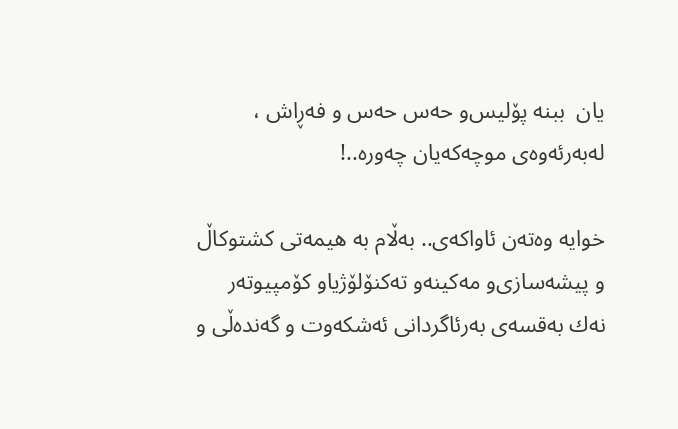یان  ببنه‌ پۆلیس‌و حه‌س حه‌س و فه‌ڕاش ، له‌به‌رئه‌وه‌ی‌ موچه‌كه‌یان چه‌وره‌..!

خوایه‌ وه‌ته‌ن ئاواكه‌ی‌.. به‌ڵام به‌ هیمه‌تی‌ كشتوكاڵ و پیشه‌سازی‌‌و مه‌كینه‌و ته‌كنۆلۆژیاو كۆمپیوته‌ر نه‌ك به‌قسه‌ی‌ به‌رئاگردانی‌ ئه‌شكه‌وت و گه‌نده‌ڵی و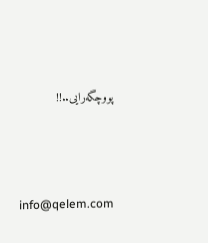پووچگه‌رایی..!!




info@qelem.com